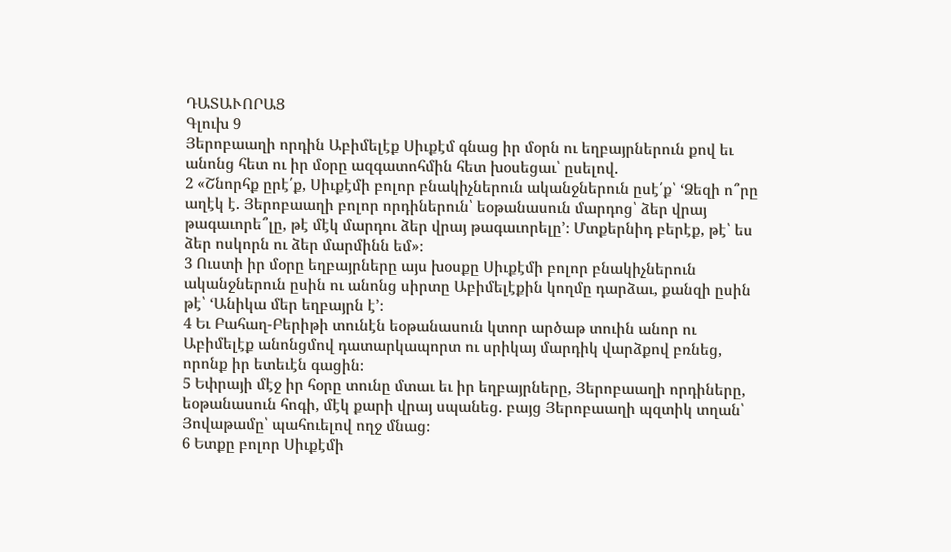ԴԱՏԱՒՈՐԱՑ
Գլուխ 9
Յերոբաաղի որդին Աբիմելէք Սիւքէմ գնաց իր մօրն ու եղբայրներուն քով եւ անոնց հետ ու իր մօրը ազգատոհմին հետ խօսեցաւ՝ ըսելով.
2 «Շնորհք ըրէ՛ք, Սիւքէմի բոլոր բնակիչներուն ականջներուն ըսէ՛ք՝ ‘Ձեզի ո՞րը աղէկ է. Յերոբաաղի բոլոր որդիներուն՝ եօթանասուն մարդոց՝ ձեր վրայ թագաւորե՞լը, թէ մէկ մարդու ձեր վրայ թագաւորելը’։ Մտքերնիդ բերէք, թէ՝ ես ձեր ոսկորն ու ձեր մարմինն եմ»։
3 Ուստի իր մօրը եղբայրները այս խօսքը Սիւքէմի բոլոր բնակիչներուն ականջներուն ըսին ու անոնց սիրտը Աբիմելէքին կողմը դարձաւ, քանզի ըսին թէ՝ ‘Անիկա մեր եղբայրն է’։
4 Եւ Բահաղ-Բերիթի տունէն եօթանասուն կտոր արծաթ տուին անոր ու Աբիմելէք անոնցմով դատարկապորտ ու սրիկայ մարդիկ վարձքով բռնեց, որոնք իր ետեւէն գացին։
5 Եփրայի մէջ իր հօրը տունը մտաւ եւ իր եղբայրները, Յերոբաաղի որդիները, եօթանասուն հոգի, մէկ քարի վրայ սպանեց. բայց Յերոբաաղի պզտիկ տղան՝ Յովաթամը՝ պահուելով ողջ մնաց։
6 Ետքը բոլոր Սիւքէմի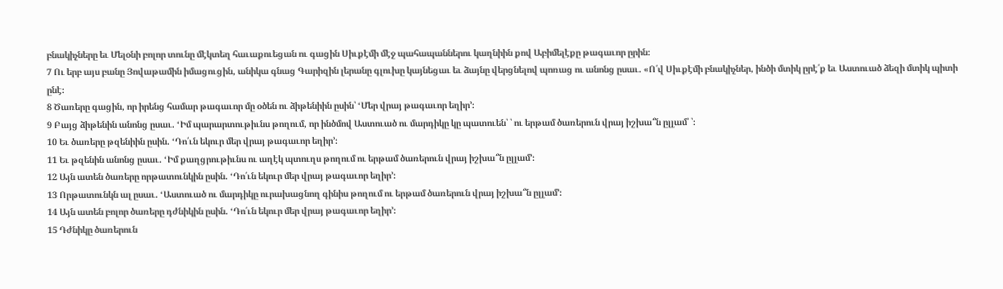բնակիչները եւ Մելօնի բոլոր տունը մէկտեղ հաւաքուեցան ու գացին Սիւքէմի մէջ պահապաններու կաղնիին քով Աբիմելէքը թագաւոր ըրին։
7 Ու երբ այս բանը Յովաթամին իմացուցին, անիկա գնաց Գարիզին լերանը գլուխը կայնեցաւ եւ ձայնը վերցնելով պոռաց ու անոնց ըսաւ. «Ո՛վ Սիւքէմի բնակիչներ, ինծի մտիկ ըրէ՛ք եւ Աստուած ձեզի մտիկ պիտի ընէ։
8 Ծառերը գացին, որ իրենց համար թագաւոր մը օծեն ու ձիթենիին ըսին՝ ‘Մեր վրայ թագաւոր եղիր’։
9 Բայց ձիթենին անոնց ըսաւ. ‘Իմ պարարտութիւնս թողում, որ ինծմով Աստուած ու մարդիկը կը պատուեն՝ ՝ ու երթամ ծառերուն վրայ իշխա՞ն ըլլամ՝ ՝։
10 Եւ ծառերը թզենիին ըսին. ‘Դո՛ւն եկուր մեր վրայ թագաւոր եղիր’։
11 Եւ թզենին անոնց ըսաւ. ‘Իմ քաղցրութիւնս ու աղէկ պտուղս թողում ու երթամ ծառերուն վրայ իշխա՞ն ըլլամ’։
12 Այն ատեն ծառերը որթատունկին ըսին. ‘Դո՛ւն եկուր մեր վրայ թագաւոր եղիր’։
13 Որթատունկն ալ ըսաւ. ‘Աստուած ու մարդիկը ուրախացնող գինիս թողում ու երթամ ծառերուն վրայ իշխա՞ն ըլլամ’։
14 Այն ատեն բոլոր ծառերը դժնիկին ըսին. ‘Դո՛ւն եկուր մեր վրայ թագաւոր եղիր’։
15 Դժնիկը ծառերուն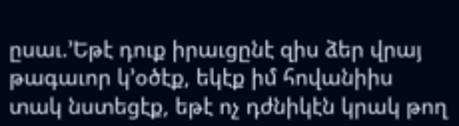ըսաւ.’Եթէ դուք իրաւցընէ զիս ձեր վրայ թագաւոր կ’օծէք, եկէք իմ հովանիիս տակ նստեցէք, եթէ ոչ դժնիկէն կրակ թող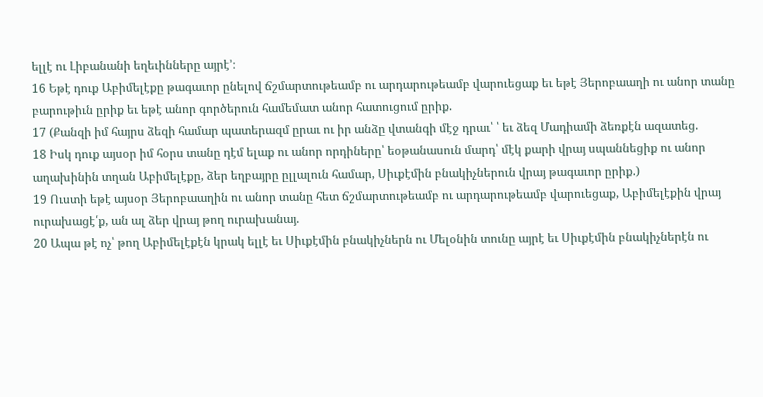ելլէ ու Լիբանանի եղեւինները այրէ’։
16 Եթէ դուք Աբիմելէքը թագաւոր ընելով ճշմարտութեամբ ու արդարութեամբ վարուեցաք եւ եթէ Յերոբաաղի ու անոր տանը բարութիւն ըրիք եւ եթէ անոր գործերուն համեմատ անոր հատուցում ըրիք.
17 (Քանզի իմ հայրս ձեզի համար պատերազմ ըրաւ ու իր անձը վտանգի մէջ դրաւ՝ ՝ եւ ձեզ Մադիամի ձեռքէն ազատեց.
18 Իսկ դուք այսօր իմ հօրս տանը դէմ ելաք ու անոր որդիները՝ եօթանասուն մարդ՝ մէկ քարի վրայ սպաննեցիք ու անոր աղախինին տղան Աբիմելէքը, ձեր եղբայրը ըլլալուն համար, Սիւքէմին բնակիչներուն վրայ թագաւոր ըրիք.)
19 Ուստի եթէ այսօր Յերոբաաղին ու անոր տանը հետ ճշմարտութեամբ ու արդարութեամբ վարուեցաք, Աբիմելէքին վրայ ուրախացէ՛ք, ան ալ ձեր վրայ թող ուրախանայ.
20 Ապա թէ ոչ՝ թող Աբիմելէքէն կրակ ելլէ եւ Սիւքէմին բնակիչներն ու Մելօնին տունը այրէ եւ Սիւքէմին բնակիչներէն ու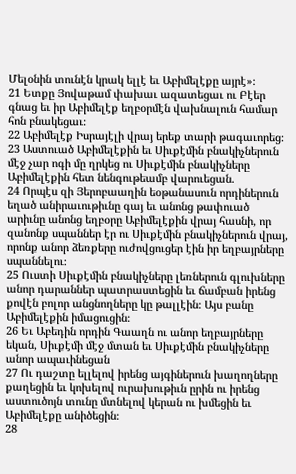Մելօնին տունէն կրակ ելլէ եւ Աբիմելէքը այրէ»։
21 Ետքը Յովաթամ փախաւ ազատեցաւ ու Բէեր գնաց եւ իր Աբիմելէք եղբօրմէն վախնալուն համար հոն բնակեցաւ։
22 Աբիմելէք Իսրայէլի վրայ երեք տարի թագաւորեց։
23 Աստուած Աբիմելէքին եւ Սիւքէմին բնակիչներուն մէջ չար ոգի մը ղրկեց ու Սիւքէմին բնակիչները Աբիմելէքին հետ նենգութեամբ վարուեցան.
24 Որպէս զի Յերոբաաղին եօթանասուն որդիներուն եղած անիրաւութիւնը գայ եւ անոնց թափուած արիւնը անոնց եղբօրը Աբիմելէքին վրայ հասնի, որ զանոնք սպաններ էր ու Սիւքէմին բնակիչներուն վրայ, որոնք անոր ձեռքերը ուժովցուցեր էին իր եղբայրները սպաննելու։
25 Ուստի Սիւքէմին բնակիչները լեռներուն գլուխները անոր դարաններ պատրաստեցին եւ ճամբան իրենց քովէն բոլոր անցնողները կը թալլէին։ Այս բանը Աբիմելէքին իմացուցին։
26 Եւ Աբեդին որդին Գաաղն ու անոր եղբայրները եկան, Սիւքէմի մէջ մտան եւ Սիւքէմին բնակիչները անոր ապաւինեցան
27 Ու դաշտը ելլելով իրենց այգիներուն խաղողները քաղեցին եւ կոխելով ուրախութիւն ըրին ու իրենց աստուծոյն տունը մտնելով կերան ու խմեցին եւ Աբիմելէքը անիծեցին։
28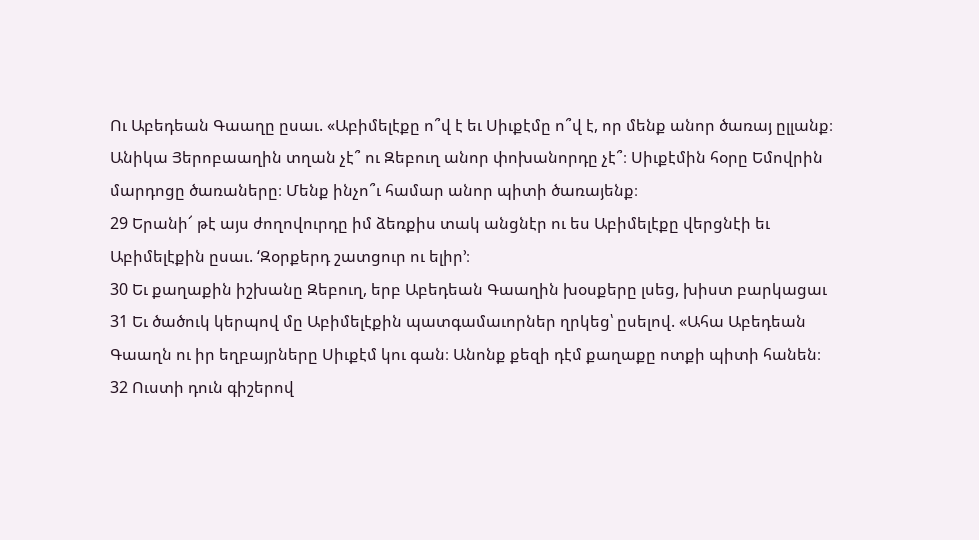Ու Աբեդեան Գաաղը ըսաւ. «Աբիմելէքը ո՞վ է եւ Սիւքէմը ո՞վ է, որ մենք անոր ծառայ ըլլանք։ Անիկա Յերոբաաղին տղան չէ՞ ու Զեբուղ անոր փոխանորդը չէ՞։ Սիւքէմին հօրը Եմովրին մարդոցը ծառաները։ Մենք ինչո՞ւ համար անոր պիտի ծառայենք։
29 Երանի՜ թէ այս ժողովուրդը իմ ձեռքիս տակ անցնէր ու ես Աբիմելէքը վերցնէի եւ Աբիմելէքին ըսաւ. ‘Զօրքերդ շատցուր ու ելիր’։
30 Եւ քաղաքին իշխանը Զեբուղ, երբ Աբեդեան Գաաղին խօսքերը լսեց, խիստ բարկացաւ
31 Եւ ծածուկ կերպով մը Աբիմելէքին պատգամաւորներ ղրկեց՝ ըսելով. «Ահա Աբեդեան Գաաղն ու իր եղբայրները Սիւքէմ կու գան։ Անոնք քեզի դէմ քաղաքը ոտքի պիտի հանեն։
32 Ուստի դուն գիշերով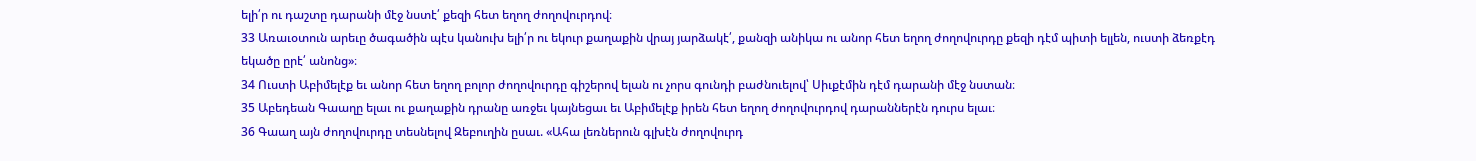ելի՛ր ու դաշտը դարանի մէջ նստէ՛ քեզի հետ եղող ժողովուրդով։
33 Առաւօտուն արեւը ծագածին պէս կանուխ ելի՛ր ու եկուր քաղաքին վրայ յարձակէ՛, քանզի անիկա ու անոր հետ եղող ժողովուրդը քեզի դէմ պիտի ելլեն, ուստի ձեռքէդ եկածը ըրէ՛ անոնց»։
34 Ուստի Աբիմելէք եւ անոր հետ եղող բոլոր ժողովուրդը գիշերով ելան ու չորս գունդի բաժնուելով՝ Սիւքէմին դէմ դարանի մէջ նստան։
35 Աբեդեան Գաաղը ելաւ ու քաղաքին դրանը առջեւ կայնեցաւ եւ Աբիմելէք իրեն հետ եղող ժողովուրդով դարաններէն դուրս ելաւ։
36 Գաաղ այն ժողովուրդը տեսնելով Զեբուղին ըսաւ. «Ահա լեռներուն գլխէն ժողովուրդ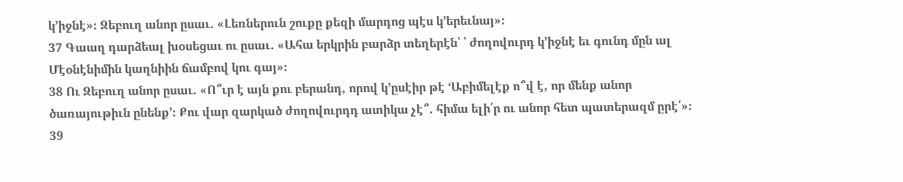կ’իջնէ»։ Զեբուղ անոր ըսաւ. «Լեռներուն շուքը քեզի մարդոց պէս կ’երեւնայ»։
37 Գաաղ դարձեալ խօսեցաւ ու ըսաւ. «Ահա երկրին բարձր տեղերէն՝ ՝ ժողովուրդ կ’իջնէ եւ գունդ մըն ալ Մէօնէնիմին կաղնիին ճամբով կու գայ»։
38 Ու Զեբուղ անոր ըսաւ. «Ո՞ւր է այն քու բերանդ, որով կ’ըսէիր թէ ‘Աբիմելէք ո՞վ է, որ մենք անոր ծառայութիւն ընենք’։ Քու վար զարկած ժողովուրդդ ատիկա չէ՞. հիմա ելի՛ր ու անոր հետ պատերազմ ըրէ՛»։
39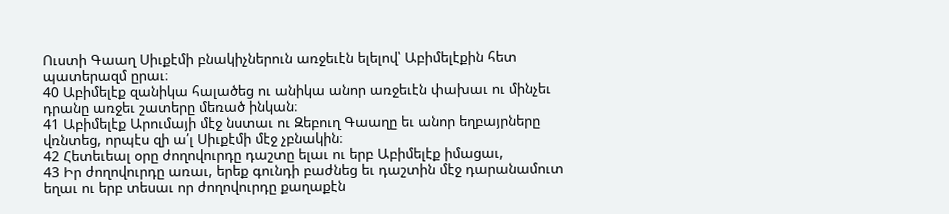Ուստի Գաաղ Սիւքէմի բնակիչներուն առջեւէն ելելով՝ Աբիմելէքին հետ պատերազմ ըրաւ։
40 Աբիմելէք զանիկա հալածեց ու անիկա անոր առջեւէն փախաւ ու մինչեւ դրանը առջեւ շատերը մեռած ինկան։
41 Աբիմելէք Արումայի մէջ նստաւ ու Զեբուղ Գաաղը եւ անոր եղբայրները վռնտեց, որպէս զի ա՛լ Սիւքէմի մէջ չբնակին։
42 Հետեւեալ օրը ժողովուրդը դաշտը ելաւ ու երբ Աբիմելէք իմացաւ,
43 Իր ժողովուրդը առաւ, երեք գունդի բաժնեց եւ դաշտին մէջ դարանամուտ եղաւ ու երբ տեսաւ որ ժողովուրդը քաղաքէն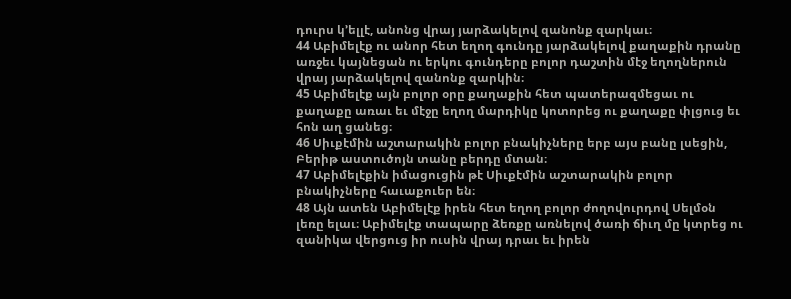դուրս կ’ելլէ, անոնց վրայ յարձակելով զանոնք զարկաւ։
44 Աբիմելէք ու անոր հետ եղող գունդը յարձակելով քաղաքին դրանը առջեւ կայնեցան ու երկու գունդերը բոլոր դաշտին մէջ եղողներուն վրայ յարձակելով զանոնք զարկին։
45 Աբիմելէք այն բոլոր օրը քաղաքին հետ պատերազմեցաւ ու քաղաքը առաւ եւ մէջը եղող մարդիկը կոտորեց ու քաղաքը փլցուց եւ հոն աղ ցանեց։
46 Սիւքէմին աշտարակին բոլոր բնակիչները երբ այս բանը լսեցին, Բերիթ աստուծոյն տանը բերդը մտան։
47 Աբիմելէքին իմացուցին թէ Սիւքէմին աշտարակին բոլոր բնակիչները հաւաքուեր են։
48 Այն ատեն Աբիմելէք իրեն հետ եղող բոլոր ժողովուրդով Սելմօն լեռը ելաւ։ Աբիմելէք տապարը ձեռքը առնելով ծառի ճիւղ մը կտրեց ու զանիկա վերցուց իր ուսին վրայ դրաւ եւ իրեն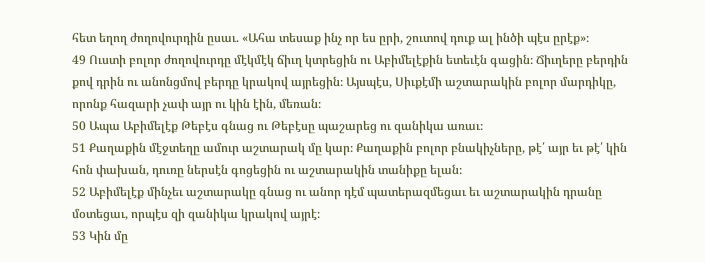հետ եղող ժողովուրդին ըսաւ. «Ահա տեսաք ինչ որ ես ըրի, շուտով դուք ալ ինծի պէս ըրէք»։
49 Ուստի բոլոր ժողովուրդը մէկմէկ ճիւղ կտրեցին ու Աբիմելէքին ետեւէն գացին։ Ճիւղերը բերդին քով դրին ու անոնցմով բերդը կրակով այրեցին։ Այսպէս, Սիւքէմի աշտարակին բոլոր մարդիկը, որոնք հազարի չափ այր ու կին էին, մեռան։
50 Ապա Աբիմելէք Թեբէս գնաց ու Թեբէսը պաշարեց ու զանիկա առաւ։
51 Քաղաքին մէջտեղը ամուր աշտարակ մը կար։ Քաղաքին բոլոր բնակիչները, թէ՛ այր եւ թէ՛ կին հոն փախան, դուռը ներսէն գոցեցին ու աշտարակին տանիքը ելան։
52 Աբիմելէք մինչեւ աշտարակը գնաց ու անոր դէմ պատերազմեցաւ եւ աշտարակին դրանը մօտեցաւ, որպէս զի զանիկա կրակով այրէ։
53 Կին մը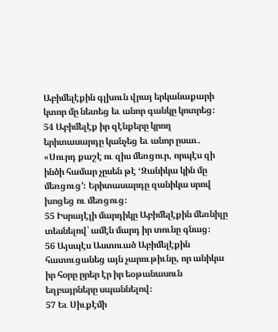Աբիմելէքին գլխուն վրայ երկանաքարի կտոր մը նետեց եւ անոր գանկը կոտրեց։
54 Աբիմելէք իր զէնքերը կրող երիտասարդը կանչեց եւ անոր ըսաւ. «Սուրդ քաշէ ու զիս մեռցուր, որպէս զի ինծի համար չըսեն թէ ‘Զանիկա կին մը մեռցուց’։ Երիտասարդը զանիկա սրով խոցեց ու մեռցուց։
55 Իսրայէլի մարդիկը Աբիմելէքին մեռնիլը տեսնելով՝ ամէն մարդ իր տունը գնաց։
56 Այսպէս Աստուած Աբիմելէքին հատուցանեց այն չարութիւնը, որ անիկա իր հօրը ըրեր էր իր եօթանասուն եղբայրները սպաննելով։
57 Եւ Սիւքէմի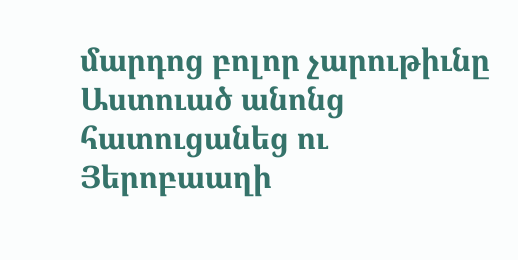մարդոց բոլոր չարութիւնը Աստուած անոնց հատուցանեց ու Յերոբաաղի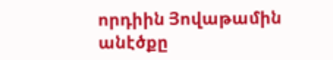որդիին Յովաթամին անէծքը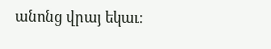անոնց վրայ եկաւ։